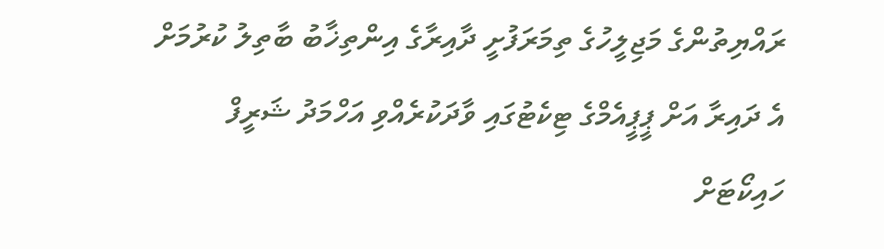ރައްޔިތުންގެ މަޖިލީހުގެ ތިމަރަފުށީ ދާއިރާގެ އިންތިޚާބު ބާތިލު ކުރުމަށް އެ ދައިރާ އަށް ޕީޕީއެމްގެ ޓިކެޓުގައި ވާދަކުރެއްވި އަހްމަދު ޝަރީފް ހައިކޯޓަށް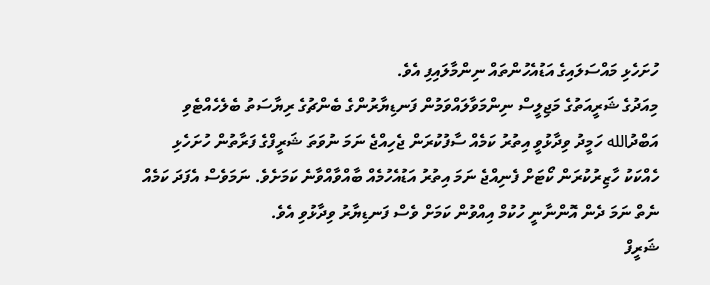ހުށަހެޅި މައްސަލައިގެ އަޑުއެހުންތައް ނިންމާލައިފި އެވެ.
މިއަދުގެ ޝަރީއަތުގެ މަޖިލީސް ނިންމަވާލައްވަމުން ފަނޑިޔާރުންގެ ބެންޗުގެ ރިޔާސަތު ބެލެހެއްޓެވި އަބްދުالله ހަމީދު ވިދާޅުވީ އިތުރު ކަމެއް ސާފުކުރަން ޖެހިއްޖެ ނަމަ ނުވަތަ ޝަރީފްގެ ފަރާތުން ހުށަހެޅި ހެއްކަކު ހާޒިރުކުރަން ކޯޓަށް ފެނިއްޖެ ނަމަ އިތުރު އަޑުއެހުމެއް ބާއްވާއްވާނެ ކަމަށެވެ. ނަމަވެސް އެފަދަ ކަމެއް ނެތް ނަމަ ދެން އޮންނާނީ ހުކުމް އިއްވުން ކަމަށް ވެސް ފަނޑިޔާރު ވިދާޅުވި އެވެ.
ޝަރީފް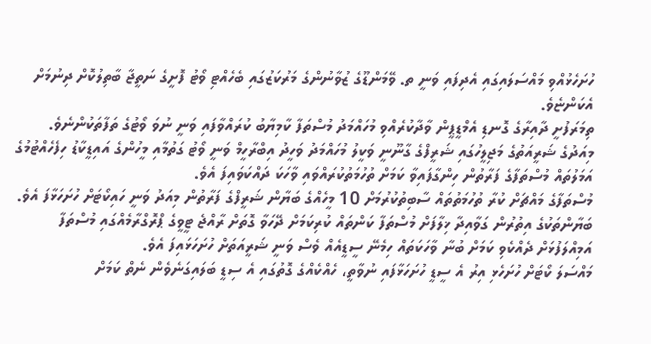ހުށަހެޅުއްވި މައްސަލައިގައި އެދިފައި ވަނީ ތ. ވޭމަންޑޫގެ ޒުވާނުންގެ މަރުކަޒުގައި ބެހެއްޓި ވޯޓު ފޮށީގެ ނަތީޖާ ބާތިލުކޮށް ދިނުމަށް އެކަންޏެވެ.
ތިމަރަފުށީ ދާއިރާގެ ގޮނޑި އެމްޑީޕީން ވާދާކުރެއްވި މުހައްމަދު މުސްތަފާ ކާމިޔާބު ކުރައްވާފައި ވަނީ ނުވަ ވޯޓުގެ ތަފާތަކުންނެވެ.
މިއަދުގެ ޝަރީއަތުގެ މަޖިލީހުގައި ޝަރީފްގެ ގާނޫނީ ވަކީލު މުހައްމަދު ވަހީދު އިބްރާހީމް ވަނީ ވޯޓު ގަތުމާއި މީހުންގެ އައިޑީކާޑު ހިފެހެއްޓުމުގެ އަމަލުތައް މުސްތަފާގެ ފަރާތުން ހިންގާފައިވާ ކަމަށް ތުހުމަތުކުރައްވައި ވާހަކަ ދައްކަވައިފަ އެވެ.
މުސްތަފާގެ މައްޗަށް ކުރާ ތުހުމަތުތައް ސާބިތުކުރުމަށް 10 މީހެއްގެ ބަޔާން ޝަރީފްގެ ފަރާތުން މިއަދު ވަނީ ހައިކޯޓަށް ހުށަހަޅާފަ އެވެ.
ބަޔާންތަކުގެ އިތުރުން ގަވާއިދާ ޚިލާފަށް މުސްތަފާ ކަންތައް ކުރިކަމަށް ދޭހަވާ ގޮތަށް ރާއްޖެ ޓީވީގެ ޕްރޮގްރާމެއްގައި މުސްތަފާ އަމިއްލަފުޅަށް ދެއްކެވި ކަމަށް ބުނާ ވާހަކަތައް ހިމެނޭ ސީޑީއެއް ވެސް ވަނީ ޝަރީއަތަށް ހުށަހަޅައިފަ އެވެ.
މައްސަލަ ކޯޓަށް ހުށަހެޅި އިރު އެ ސީޑީ ހުށަހަޅާފައި ނުވާތީ، ހެއްކެއްގެ ގޮތުގައި އެ ސިޑީ ބަލައިގަނެވެން ނެތް ކަމަށް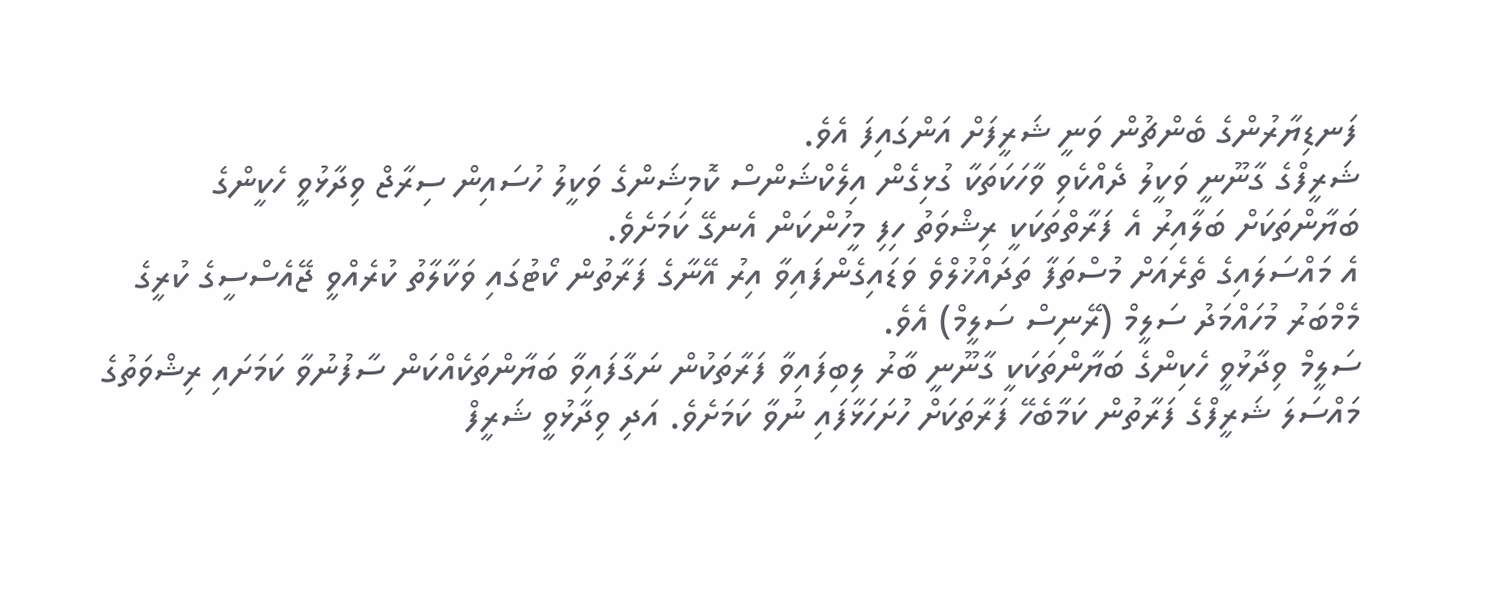ފަނޑިޔާރުންގެ ބެންޗުން ވަނީ ޝަރީފަށް އަންގައިފަ އެވެ.
ޝަރީފްގެ ގާނޫނީ ވަކީލު ދެއްކެވި ވާހަކަތަކާ ގުޅިގެން އިލެކްޝަންސް ކޮމިޝަންގެ ވަކީލު ހުސައިން ސިރާޖް ވިދާޅުވީ ހެކީންގެ ބަޔާންތަކަށް ބަލާއިރު އެ ފަރާތްތަކަކީ ރިޝްވަތު ހިފި މީހުންކަން އެނގޭ ކަމަށެވެ.
އެ މައްސަލައިގެ ތެރެއަށް މުސްތަފާ ތަދައްޚުލްވެ ވަޑައިގެންފައިވާ އިރު އޭނާގެ ފަރާތުން ކޯޓުގައި ވަކާލާތު ކުރެއްވީ ޖޭއެސްސީގެ ކުރީގެ މެމްބަރު މުހައްމަދު ސަލީމް (ރޭނިސް ސަލީމް) އެވެ.
ސަލީމް ވިދާޅުވީ ހެކިންގެ ބަޔާންތަކަކީ ގާނޫނީ ބާރު ލިބިފައިވާ ފަރާތަކުން ނަގާފައިވާ ބަޔާންތަކެއްކަން ސާފުނުވާ ކަމަށައި ރިޝްވަތުގެ މައްސަލަ ޝަރީފްގެ ފަރާތުން ކަމާބެހޭ ފަރާތަކަށް ހުށަހަޅާފައި ނުވާ ކަމަށެވެ. އަދި ވިދާޅުވީ ޝަރީފް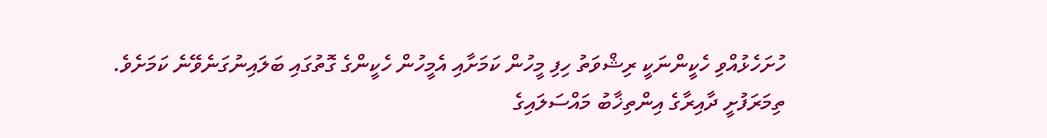ހުށަހެޅުއްވި ހެކީންނަކީ ރިޝްވަތު ހިފި މީހުން ކަމަށާއި އެމީހުން ހެކީންގެ ގޮތުގައި ބަލައިނުގަނެވޭނެ ކަމަށެވެ.
ތިމަރަފުށީ ދާއިރާގެ އިންތިޚާބު މައްސަލައިގެ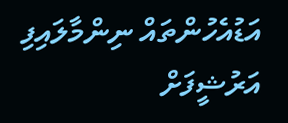އަޑުއެހުންތައް ނިންމާލައިފި
އަރުޝީފަށް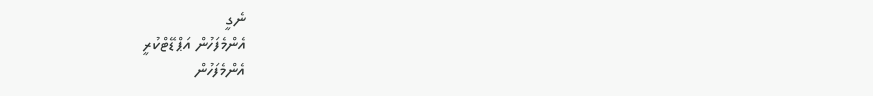ނެގީ
އެންމެފަހުން އަޕްޑޭޓްކުރީ
އެންމެފަހުން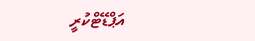އަޕްޑޭޓްކުރީ